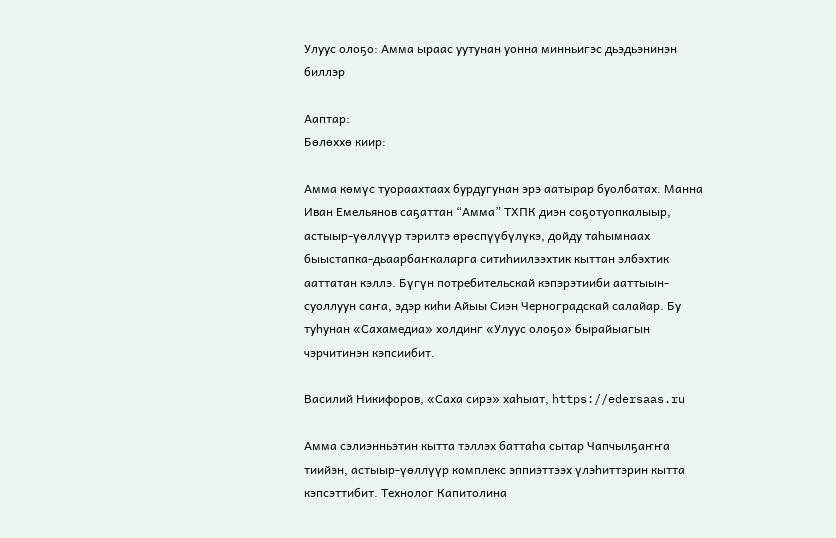Улуус олоҕо: Амма ыраас уутунан уонна минньигэс дьэдьэнинэн биллэр

Ааптар:
Бөлөххө киир:

Амма көмүс туораахтаах бурдугунан эрэ аатырар буолбатах. Манна Иван Емельянов саҕаттан “Амма” ТХПК диэн соҕотуопкалыыр, астыыр-үөллүүр тэрилтэ өрөспүүбүлүкэ, дойду таһымнаах быыстапка-дьаарбаҥкаларга ситиһиилээхтик кыттан элбэхтик ааттатан кэллэ. Бүгүн потребительскай кэпэрэтииби ааттыын-суоллуун саҥа, эдэр киһи Айыы Сиэн Черноградскай салайар. Бу туһунан «Сахамедиа» холдинг «Улуус олоҕо» бырайыагын чэрчитинэн кэпсиибит.

Василий Никифоров, «Саха сирэ» хаһыат, https://edersaas.ru

Амма сэлиэнньэтин кытта тэллэх баттаһа сытар Чапчылҕаҥҥа тиийэн, астыыр-үөллүүр комплекс эппиэттээх үлэһиттэрин кытта кэпсэттибит. Технолог Капитолина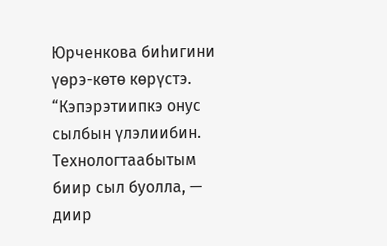Юрченкова биһигини үөрэ-көтө көрүстэ. “Кэпэрэтиипкэ онус сылбын үлэлиибин. Технологтаабытым биир сыл буолла, — диир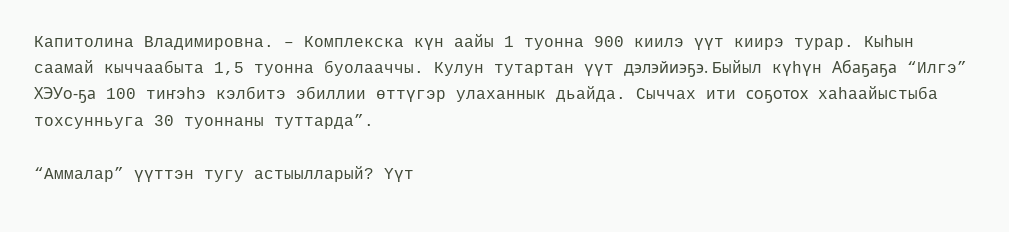Капитолина Владимировна. – Комплекска күн аайы 1 туонна 900 киилэ үүт киирэ турар. Кыһын саамай кыччаабыта 1,5 туонна буолааччы. Кулун тутартан үүт дэлэйиэҕэ. Быйыл күһүн Абаҕаҕа “Илгэ” ХЭУо-ҕа 100 тиҥэһэ кэлбитэ эбиллии өттүгэр улаханнык дьайда. Сыччах ити соҕотох хаһаайыстыба тохсунньуга 30 туоннаны туттарда”.

“Аммалар” үүттэн тугу астыылларый? Үүт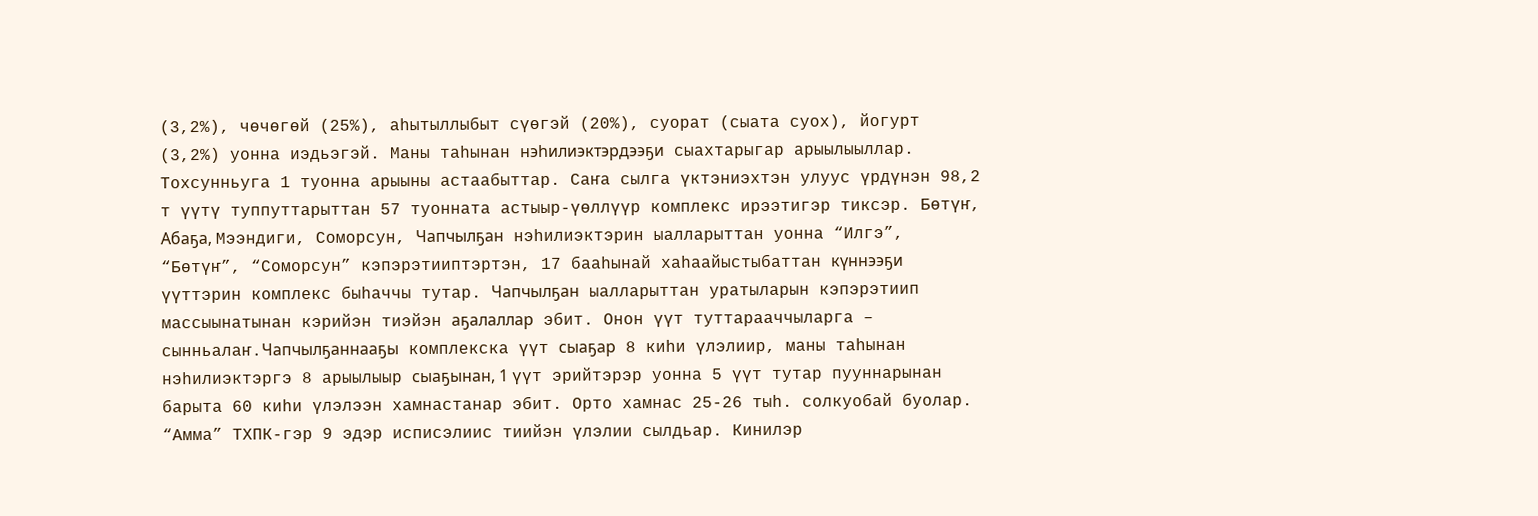(3,2%), чөчөгөй (25%), аһытыллыбыт сүөгэй (20%), суорат (сыата суох), йогурт (3,2%) уонна иэдьэгэй. Маны таһынан нэһилиэктэрдээҕи сыахтарыгар арыылыыллар. Тохсунньуга 1 туонна арыыны астаабыттар. Саҥа сылга үктэниэхтэн улуус үрдүнэн 98,2 т үүтү туппуттарыттан 57 туонната астыыр-үөллүүр комплекс ирээтигэр тиксэр. Бөтүҥ, Абаҕа, Мээндиги, Соморсун, Чапчылҕан нэһилиэктэрин ыалларыттан уонна “Илгэ”, “Бөтүҥ”, “Соморсун” кэпэрэтииптэртэн, 17 бааһынай хаһаайыстыбаттан күннээҕи үүттэрин комплекс быһаччы тутар. Чапчылҕан ыалларыттан уратыларын кэпэрэтиип массыынатынан кэрийэн тиэйэн аҕалаллар эбит. Онон үүт туттарааччыларга – сынньалаҥ.Чапчылҕаннааҕы комплекска үүт сыаҕар 8 киһи үлэлиир, маны таһынан нэһилиэктэргэ 8 арыылыыр сыаҕынан, 1 үүт эрийтэрэр уонна 5 үүт тутар пууннарынан барыта 60 киһи үлэлээн хамнастанар эбит. Орто хамнас 25-26 тыһ. солкуобай буолар. “Амма” ТХПК-гэр 9 эдэр исписэлиис тиийэн үлэлии сылдьар. Кинилэр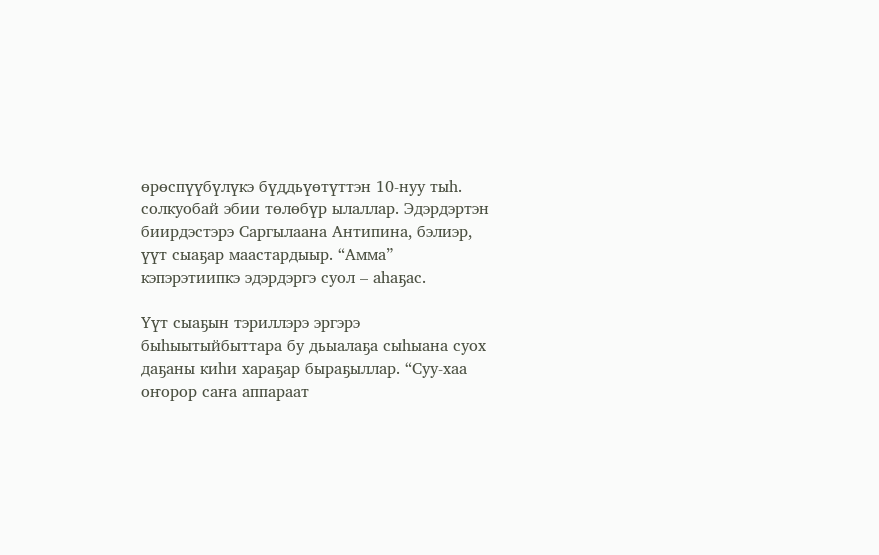өрөспүүбүлүкэ бүддьүөтүттэн 10-нуу тыһ. солкуобай эбии төлөбүр ылаллар. Эдэрдэртэн биирдэстэрэ Саргылаана Антипина, бэлиэр, үүт сыаҕар маастардыыр. “Амма” кэпэрэтиипкэ эдэрдэргэ суол – аһаҕас.

Үүт сыаҕын тэриллэрэ эргэрэ быһыытыйбыттара бу дьыалаҕа сыһыана суох даҕаны киһи хараҕар быраҕыллар. “Суу-хаа оҥорор саҥа аппараат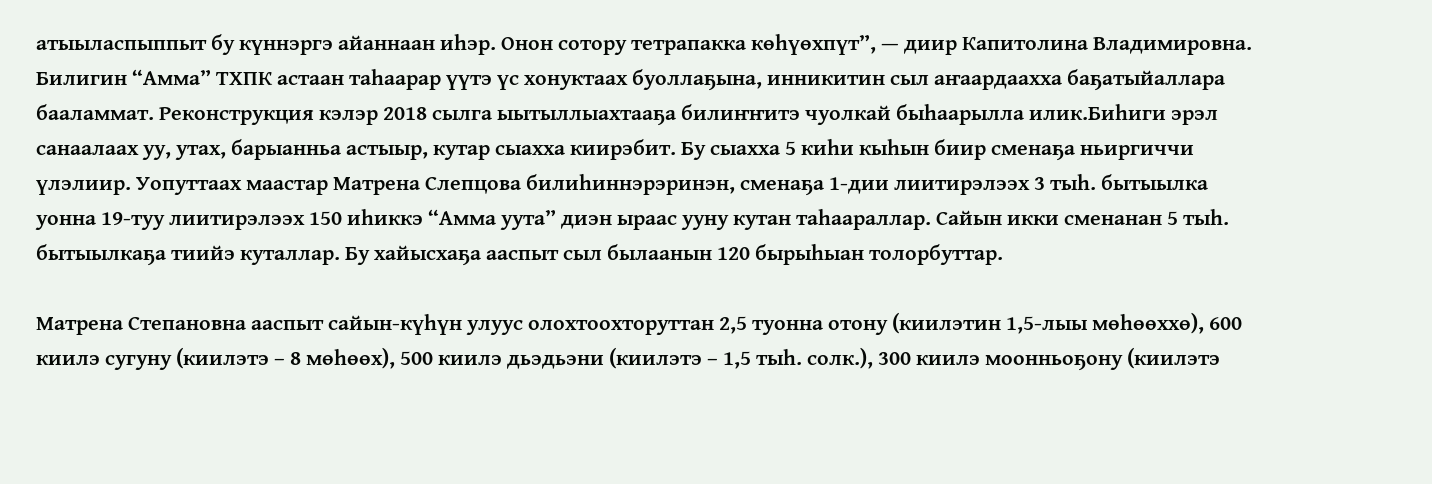атыыласпыппыт бу күннэргэ айаннаан иһэр. Онон сотору тетрапакка көһүөхпүт”, — диир Капитолина Владимировна. Билигин “Амма” ТХПК астаан таһаарар үүтэ үс хонуктаах буоллаҕына, инникитин сыл аҥаардаахха баҕатыйаллара бааламмат. Реконструкция кэлэр 2018 сылга ыытыллыахтааҕа билиҥҥитэ чуолкай быһаарылла илик.Биһиги эрэл санаалаах уу, утах, барыанньа астыыр, кутар сыахха киирэбит. Бу сыахха 5 киһи кыһын биир сменаҕа ньиргиччи үлэлиир. Уопуттаах маастар Матрена Слепцова билиһиннэрэринэн, сменаҕа 1-дии лиитирэлээх 3 тыһ. бытыылка уонна 19-туу лиитирэлээх 150 иһиккэ “Амма уута” диэн ыраас ууну кутан таһаараллар. Сайын икки сменанан 5 тыһ. бытыылкаҕа тиийэ куталлар. Бу хайысхаҕа ааспыт сыл былаанын 120 бырыһыан толорбуттар.

Матрена Степановна ааспыт сайын-күһүн улуус олохтоохторуттан 2,5 туонна отону (киилэтин 1,5-лыы мөһөөххө), 600 киилэ сугуну (киилэтэ – 8 мөһөөх), 500 киилэ дьэдьэни (киилэтэ – 1,5 тыһ. солк.), 300 киилэ моонньоҕону (киилэтэ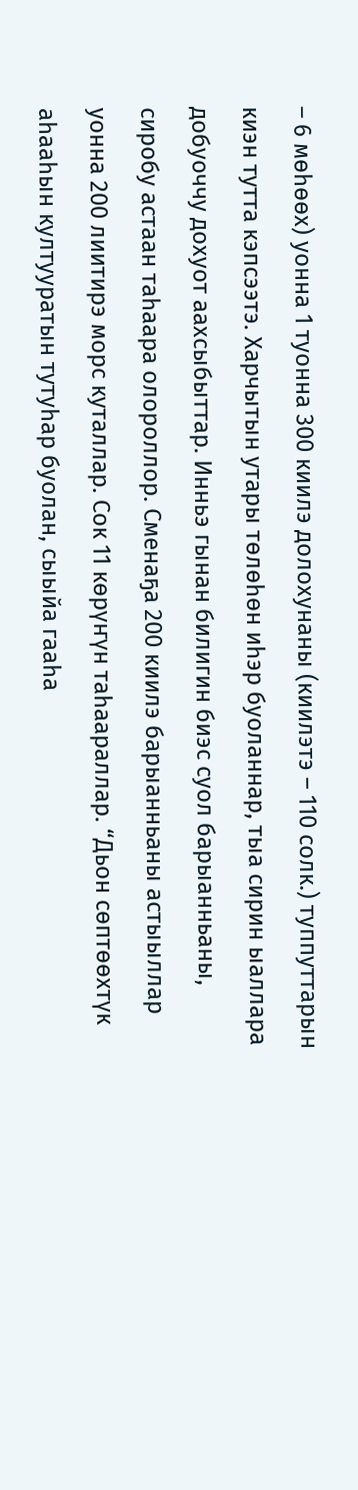– 6 мөһөөх) уонна 1 туонна 300 киилэ долохунаны (киилэтэ – 110 солк.) туппуттарын киэн тутта кэпсээтэ. Харчытын утары төлөһөн иһэр буоланнар, тыа сирин ыаллара добуоччу дохуот аахсыбыттар. Инньэ гынан билигин биэс суол барыанньаны, сиробу астаан таһаара олороллор. Сменаҕа 200 киилэ барыанньаны астыыллар уонна 200 лиитирэ морс куталлар. Сок 11 көрүҥүн таһаараллар. “Дьон сөптөөхтүк аһааһын култууратын тутуһар буолан, сыыйа гааһа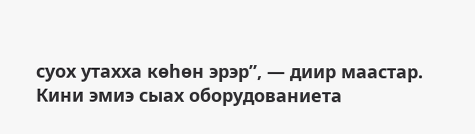суох утахха көһөн эрэр”, — диир маастар. Кини эмиэ сыах оборудованиета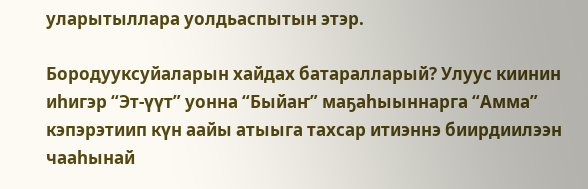уларытыллара уолдьаспытын этэр.

Бородууксуйаларын хайдах батаралларый? Улуус киинин иһигэр “Эт-үүт” уонна “Быйаҥ” маҕаһыыннарга “Амма” кэпэрэтиип күн аайы атыыга тахсар итиэннэ биирдиилээн чааһынай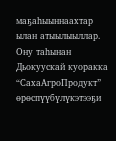маҕаһыыннаахтар ылан атыылыыллар. Ону таһынан Дьокуускай куоракка “СахаАгроПродукт” өрөспүүбүлүкэтээҕи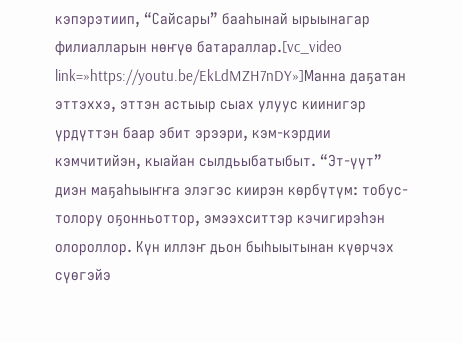кэпэрэтиип, “Сайсары” бааһынай ырыынагар филиалларын нөҥүө батараллар.[vc_video link=»https://youtu.be/EkLdMZH7nDY»]Манна даҕатан эттэххэ, эттэн астыыр сыах улуус киинигэр үрдүттэн баар эбит эрээри, кэм-кэрдии кэмчитийэн, кыайан сылдьыбатыбыт. “Эт-үүт” диэн маҕаһыыҥҥа элэгэс киирэн көрбүтүм: тобус-толору оҕонньоттор, эмээхситтэр кэчигирэһэн олороллор. Күн иллэҥ дьон быһыытынан күөрчэх сүөгэйэ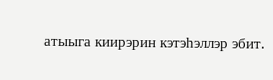атыыга киирэрин кэтэһэллэр эбит.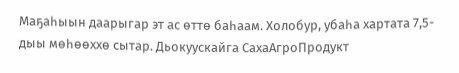Маҕаһыын даарыгар эт ас өттө баһаам. Холобур, убаһа хартата 7,5-дыы мөһөөххө сытар. Дьокуускайга СахаАгроПродукт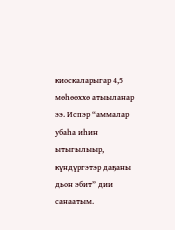киоскаларыгар 4,5 мөһөөххө атыыланар ээ. Испэр “аммалар убаһа иһин ытыгылыыр, күндүргэтэр даҕаны дьон эбит” дии санаатым.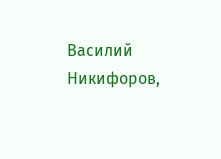Василий Никифоров,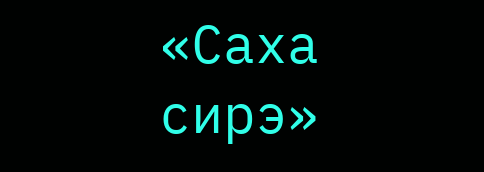«Саха сирэ»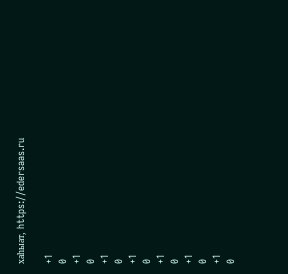хаһыат, https://edersaas.ru

+1
0
+1
0
+1
0
+1
0
+1
0
+1
0
+1
0